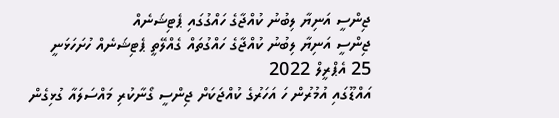ޖިންސީ އަނިޔާ ލިބުނު ކުއްޖާގެ ހައްގުގައި ޕެޓިޝަނެއް
ޖިންސީ އަނިޔާ ލިބުނު ކުއްޖާގެ ހައްގުތައް ގެއްލޭތީ ޕެޓިޝަނެއް ހުށަހަޅަނީ
25 އެޕްރީލް 2022
އައްޑޫގައި އުމުރުން ހަ އަހަރުގެ ކުއްޖަކަށް ޖިންސީ ގޯނާކުރި މައްސަލައާ ގުޅިގެން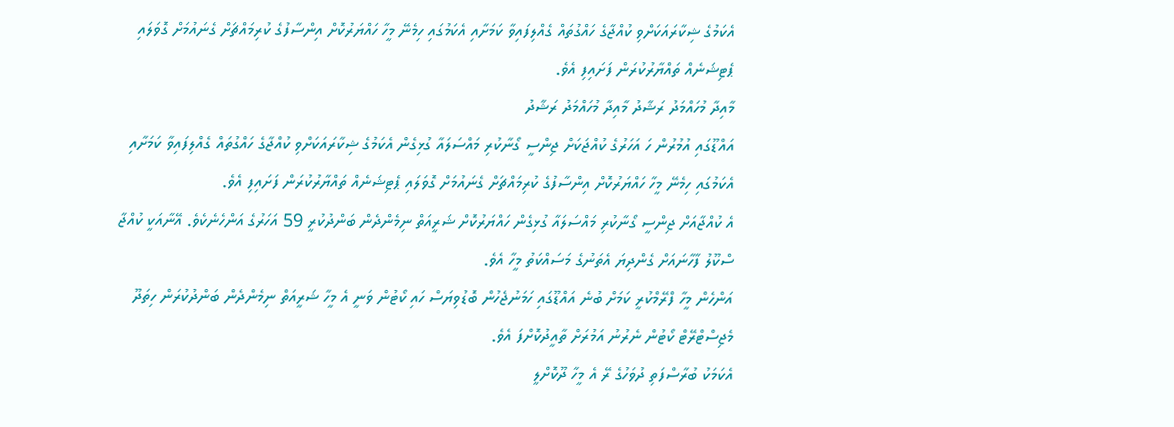އެކަމުގެ ޝިކާރައަކަށްވި ކުއްޖާގެ ހައްގުތައް ގެއްލިފައިވާ ކަމަށާއި އެކަމުގައި ހިމެނޭ މީހާ ހައްޔަރުކޮށް އިންސާފުގެ ކުރިމައްޗަށް ގެނައުމަށް ގޮވަލައި ޕެޓިޝަނެއް ތައްޔާރުކުރަން ފަށައިފި އެވެ.
މާއިދާ މުހައްމަދު ރަޝާދު މާއިދާ މުހައްމަދު ރަޝާދު
އައްޑޫގައި އުމުރުން ހަ އަހަރުގެ ކުއްޖަކަށް ޖިންސީ ގޯނާކުރި މައްސަލައާ ގުޅިގެން އެކަމުގެ ޝިކާރައަކަށްވި ކުއްޖާގެ ހައްގުތައް ގެއްލިފައިވާ ކަމަށާއި އެކަމުގައި ހިމެނޭ މީހާ ހައްޔަރުކޮށް އިންސާފުގެ ކުރިމައްޗަށް ގެނައުމަށް ގޮވަލައި ޕެޓިޝަނެއް ތައްޔާރުކުރަން ފަށައިފި އެވެ.
އެ ކުއްޖާއަށް ޖިންސީ ގޯނާކުރި މައްސަލައާ ގުޅިގެން ހައްޔަރުކޮށް ޝަރީއަތް ނިމެންދެން ބަންދުކުރީ 59 އަހަރުގެ އަންހެނެކެވެ. އޭނާއަކީ ކުއްޖާ ސްކޫލު ފާހާނައަށް ގެންދިޔަ އެތަނުގެ މަސައްކަތު މީހާ އެވެ.
އަންހެން މީހާ ފްރޭމްކުރީ ކަމަށް ބުނެ އައްޑޫގައި ހަމަނުޖެހުން ބޮޑުވިޔަސް ހައި ކޯޓުން ވަނީ އެ މީހާ ޝަރީއަތް ނިމެންދެން ބަންދުކުރަން ހިތަދޫ މެޖިސްޓްރޭޓް ކޯޓުން ނެރުނު އަމުރަށް ތާއީދުކޮށްފަ އެވެ.
އެކަމަކު ބުރާސްފަތި ދުވަހުގެ ރޭ އެ މީހާ ދޫކޮށްލީ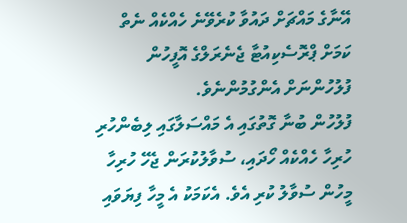އޭނާގެ މައްޗަށް ދައުވާ ކުރެވޭނެ ހެއްކެއް ނެތް ކަމަށް ޕްރޮސެކިއުޓާ ޖެނެރަލްގެ އޮފީހުން ފުލުހުންނަށް އެންގުމުންނެވެ.
ފުލުހުން ބުނާ ގޮތުގައި އެ މައްސަލާގައި ލިބެންހުރި ހުރިހާ ހެއްކެއް ހޯދައި، ސުވާލުކުރަން ޖެހޭ ހުރިހާ މީހުން ސުވާލު ކުރި އެވެ. އެކަމަކު އެ މީހާ ފިޔަވައި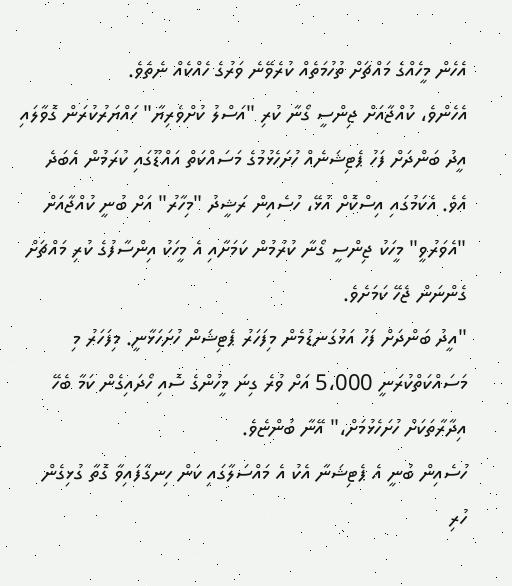އެހެން މީހެއްގެ މައްޗަށް ތުހުމަތެއް ކުރެވޭނެ ވަރުގެ ހެއްކެއް ނެތެވެ.
އެހެންވެ، ކުއްޖާއަށް ޖިންސީ ގޯނާ ކުރި "އަސްލު ކުށްވެރިޔާ" ހައްޔަރުކުރަން ގޮވާލައި އީދު ބަންދަށް ފަހު ޕެޓިޝަނެއް ހުށަހެޅުމުގެ މަސައްކަތް އައްޑޫގައި ކުރަމުން އެބަދެ އެވެ. އެކަމުގައި އިސްކޮށް އުޅޭ، ހުސެއިން ރަޝީދު "މިހާރު" އަށް ބުނީ ކުއްޖާއަށް "އެވަރުވީ" މީހަކު ޖިންސީ ގޯނާ ކުރުމުން ކަމަށާއި އެ މީހަކު އިންސާފުގެ ކުރި މައްޗަށް ގެންނަން ޖެހޭ ކަމަށެވެ.
"އީދު ބަންދަށް ފަހު އަޅުގަނޑުމެން މިފަހަރު ޕެޓިޝަން ހުށަހަޅާނީ. މިފަހަރު މި މަސައްކަތްކުރަނީ 5،000 އަށް ވުރެ ގިނަ މީހުންގެ ސޮއި ހޯދައިގެން ކަމާ ބެހޭ އިދާރާތަކަށް ހުށަހެޅުމަށް،" އޭނާ ބުންޏެވެ.
ހުސެއިން ބުނީ އެ ޕެޓިޝަނާ އެކު އެ މައްސަލާގައި ކަން ހިނގާފައިވާ ގޮތާ ގުޅިގެން ހުރި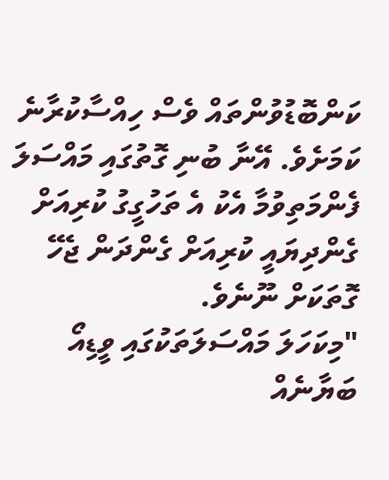ކަންބޮޑުވުންތައް ވެސް ހިއްސާކުރާނެ ކަމަށެވެ. އޭނާ ބުނި ގޮތުގައި މައްސަލަ ފެންމަތިވުމާ އެކު އެ ތަހުގީގު ކުރިއަށް ގެންދިޔައީ ކުރިއަށް ގެންދަން ޖެހޭ ގޮތަކަށް ނޫނެވެ.
"މިކަހަލަ މައްސަލަތަކުގައި ވީޑިއޯ ބަޔާނެއް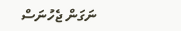ނަގަން ޖެހުނަސް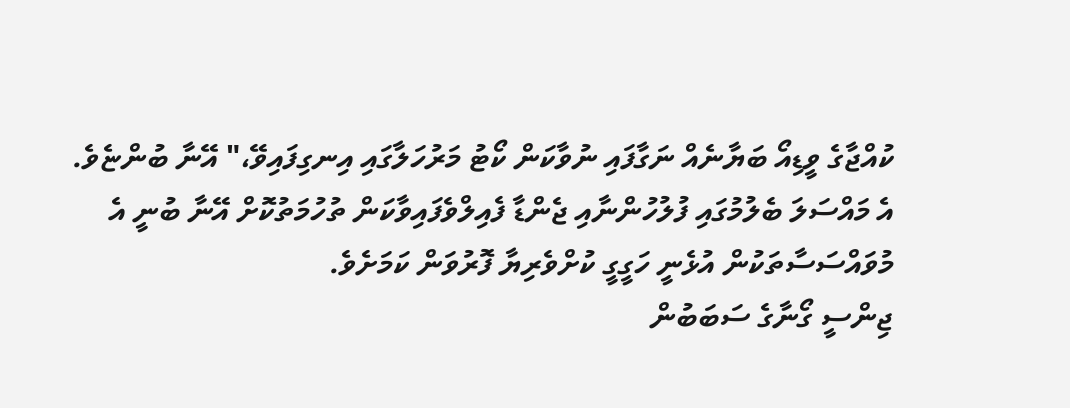ކުއްޖާގެ ވީޑިއޯ ބަޔާނެއް ނަގާފައި ނުވާކަން ކޯޓު މަރުހަލާގައި އިނގިފައިވޭ،" އޭނާ ބުންޏެވެ.
އެ މައްސަލަ ބެލުމުގައި ފުލުހުންނާއި ޖެންޑާ ފެއިލްވެފައިވާކަން ތުހުމަތުކޮށް އޭނާ ބުނީ އެ މުވައްސަސާތަކުން އުޅެނީ ހަގީގީ ކުށްވެރިޔާ ފޮރުވަން ކަމަށެވެ.
ޖިންސީ ގޯނާގެ ސަބަބުން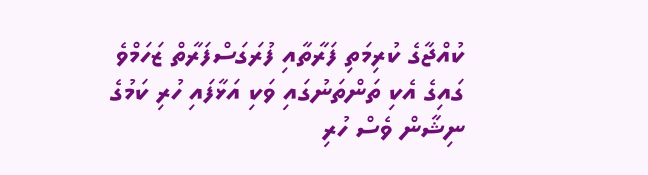ކުއްޖާގެ ކުރިމަތި ފަރާތާއި ފުރަގަސްފަރާތް ޒަހަމްވެ ގައިގެ އެކި ތަންތަނުގައި ވަކި އަޅާފައި ހުރި ކަމުގެ ނިޝާން ވެސް ހުރި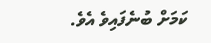ކަމަށް ބުނެފައިވެ އެވެ.